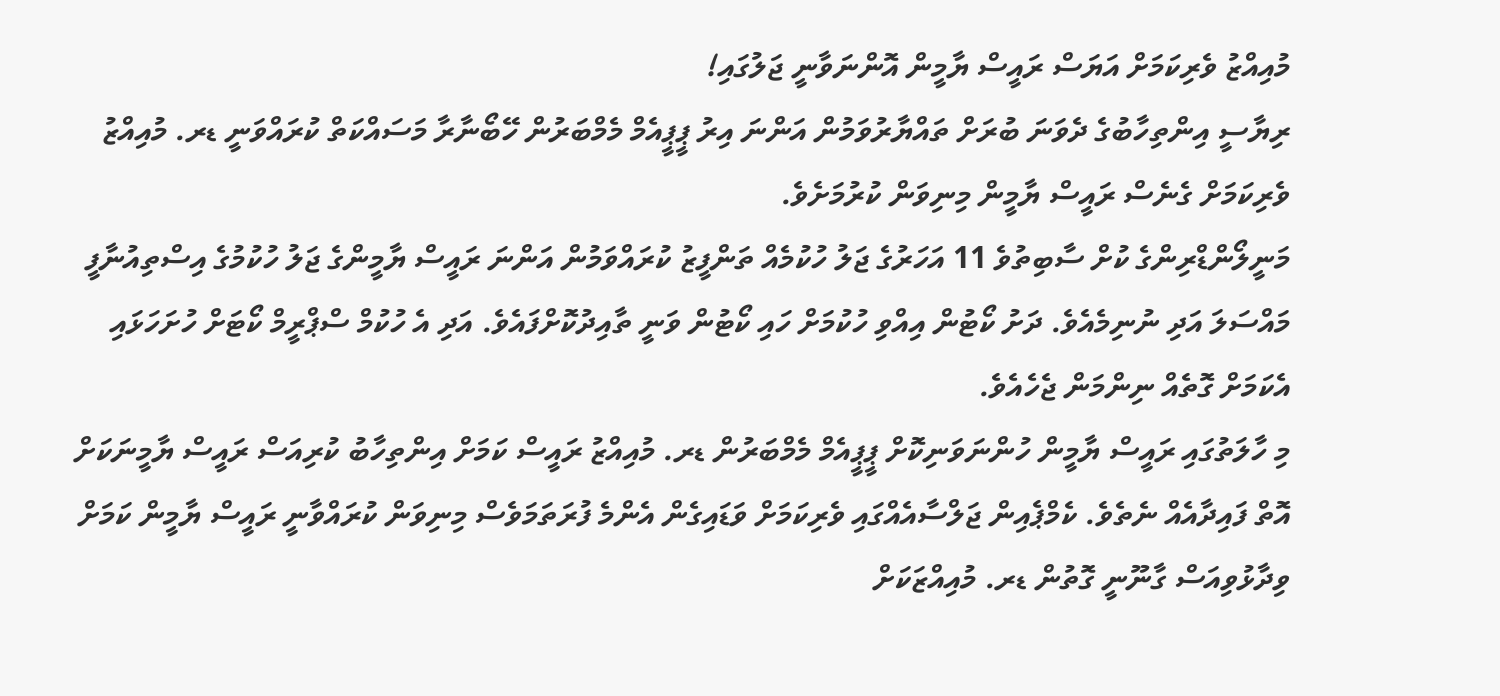މުއިއްޒު ވެރިކަމަށް އަޔަސް ރައީސް ޔާމީން އޮންނަވާނީ ޖަލުގައި!
ރިޔާސީ އިންތިހާބުގެ ދެވަނަ ބުރަށް ތައްޔާރުވަމުން އަންނަ އިރު ޕީޕީއެމް މެމްބަރުން ހޭބޯނާރާ މަސައްކަތް ކުރައްވަނީ ޑރ. މުއިއްޒު ވެރިކަމަށް ގެނެސް ރައީސް ޔާމީން މިނިވަން ކުރުމަށެވެ.
މަނީލޯންޑްރިންގެ ކުށް ސާބިތުވެ 11 އަހަރުގެ ޖަލު ހުކުމެއް ތަންފީޒު ކުރައްވަމުން އަންނަ ރައީސް ޔާމީންގެ ޖަލު ހުކުމުގެ އިސްތިއުނާފީ މައްސަލަ އަދި ނުނިމެއެވެ. ދަށު ކޯޓުން އިއްވި ހުކުމަށް ހައި ކޯޓުން ވަނީ ތާއިދުކޮށްފައެވެ. އަދި އެ ހުކުމް ސްޕްރީމް ކޯޓަށް ހުށަހަޅައި އެކަމަށް ގޮތެއް ނިންމަން ޖެހެއެވެ.
މި ހާލަތުގައި ރައީސް ޔާމީން ހުންނަވަނިކޮށް ޕީޕީއެމް މެމްބަރުން ޑރ. މުއިއްޒު ރައީސް ކަމަށް އިންތިހާބު ކުރިއަސް ރައީސް ޔާމީނަކަށް އޮތް ފައިދާއެއް ނެތެވެ. ކެމްޕެއިން ޖަލްސާއެއްގައި ވެރިކަމަށް ވަޑައިގެން އެންމެ ފުރަތަމަވެސް މިނިވަން ކުރައްވާނީ ރައީސް ޔާމީން ކަމަށް ވިދާޅުވިއަސް ގާނޫނީ ގޮތުން ޑރ. މުއިއްޒަކަށް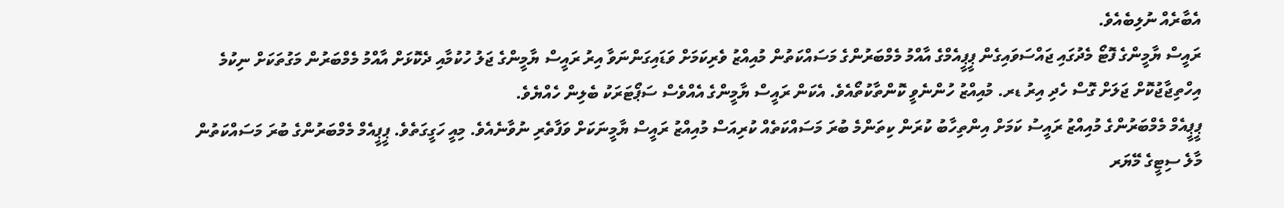އެބާރެއް ނުލިބެއެވެ.
ރައީސް ޔާމީންގެ ފޮޓޯ މެދުގައި ޖައްސަވައިގެން ޕީޕީއެމްގެ އާއްމު މެމްބަރުންގެ މަސައްކަތުން މުއިއްޒު ވެރިކަމަށް ވަޑައިގަންނަވާ އިރު ރައީސް ޔާމީންގެ ޖަލު ހުކުމާއި ދެކޮޅަށް އާއްމު މެމްބަރުން މަގުތަކަށް ނިކުމެ އިހްތިޖާޖުކޮށް ޖަލަށް ގޮސް ހެދި އިރު ޑރ. މުއިއްޒު ހުންނެވީ ކޮންތާކުތޯއެވެ. އެކަން ރައީސް ޔާމީންގެ އެއްވެސް ސަޕޯޓަރަކު ބެލިން ހެއްޔެވެ.
ޕީޕީއެމް މެމްބަރުންގެ މުއިއްޒު ރައީސު ކަމަށް އިންތިހާބު ކުރަން ކިތަންމެ ބުރަ މަސައްކަތެއް ކުރިއަސް މުއިއްޒު ރައީސް ޔާމީނަކަށް ވަފާތެރި ނުވާނެއެވެ. މިއީ ހަގީގަތެވެ. ޕީޕީއެމް މެމްބަރުންގެ ބުރަ މަސައްކަތުން މާލެ ސިޓީގެ މޭޔަރ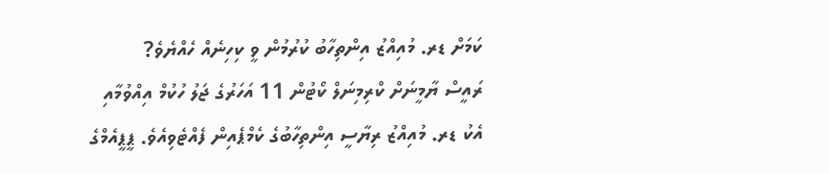ކަމަށް ޑރ. މުއިއްޒު އިންތިހާބު ކުރުމުން ވީ ކިހިނެއް ހެއްޔެވެ?
ރައީސް ޔާމީނަށް ކްރިމިނަލް ކޯޓުން 11 އަހަރުގެ ޖަލު ހުކުމް އިއްވުމާއި އެކު ޑރ. މުއިއްޒު ރިޔާސީ އިންތިހާބުގެ ކެމްޕެއިން ފެއްޓެވިއެވެ. ޕީޕީއެމްގެ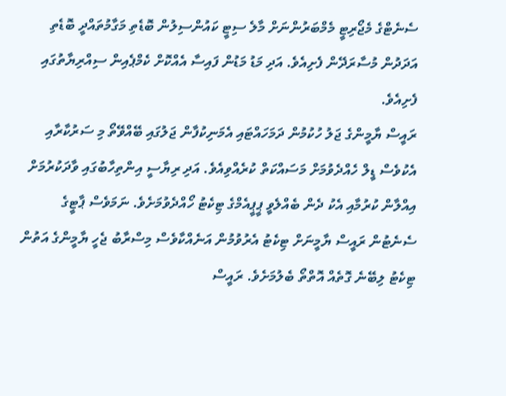ސެނެޓްގެ މެޖޯރިޓީ މެމްބަރުންނަށް މާލެ ސިޓީ ކައުންސިލުން ބޮޑެތި މަގާމުތައްދީ ބޮޑެތި އަދަދުން މުސާރަދޭން ފެށިއެވެ. އަދި މަޑު މަޑުން ފައިސާ އެއްކޮށް ކެމްޕެއިން ސިއްރިޔާތުގައި ފެށިއެވެ.
ރައީސް ޔާމީންގެ ޖަލު ހުކުމުން ދަމަހައްޓައި އެމަނިކުފާން ޖަލުގައި ބޭއްވޭތޯ މި ސަރުކާރާއި އެކުވެސް ޑީލް ހެއްދެވުމަށް މަސައްކަތް ކުރެއްވިއެވެ. އަދި ރިޔާސީ އިންތިހާބުގައި ވާދަކުރުމަށް އިއްލާން ކުރުމާއި އެކު ދެން ބެއްލެވީ ޕީޕީއެމްގެ ޓިކެޓު ހޯއްދެވުމަށެވެ. ނަމަވެސް ޕާޓީގެ ސެނެޓުން ރައީސް ޔާމީނަށް ޓިކެޓު އެރުވުމުން އަނެއްކާވެސް މިސްރާބު ޖެހީ ޔާމީންގެ އަތުން ޓިކެޓު ލިބޭނެ ގޮތެއް އޮތްތޯ ބެލުމަށެވެ. ރައީސް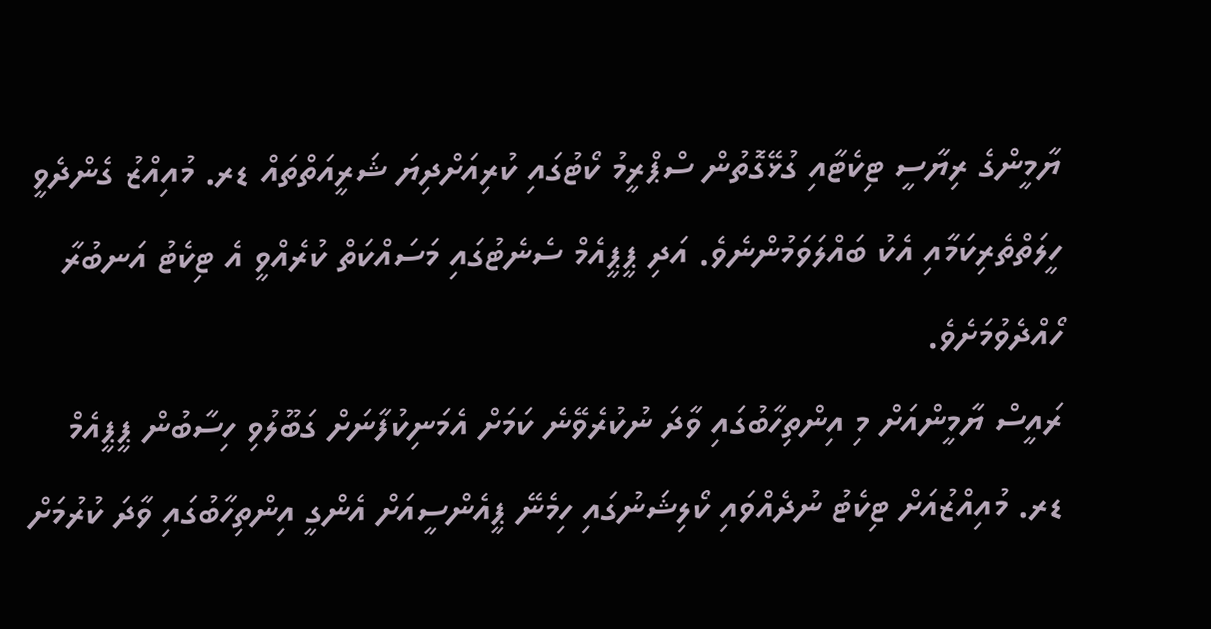ޔާމީންގެ ރިޔާސީ ޓިކެޓާއި ގުޅޭގޮތުން ސްޕްރީމު ކޯޓުގައި ކުރިއަށްދިޔަ ޝަރީއަތްތައް ޑރ. މުއިއްޒު ގެންދެވީ ހީލަތްތެރިކަމާއި އެކު ބައްލަވަމުންނެވެ. އަދި ޕީޕީއެމް ސެނެޓުގައި މަސައްކަތް ކުރެއްވީ އެ ޓިކެޓު އަނބުރާ ހޯއްދެވުމަށެވެ.
ރައީސް ޔާމީންއަށް މި އިންތިހާބުގައި ވާދަ ނުކުރެވޭނެ ކަމަށް އެމަނިކުފާނަށް ގަބޫލުވި ހިސާބުން ޕީޕީއެމް ޑރ. މުއިއްޒުއަށް ޓިކެޓު ނުދެއްވައި ކޯލިޝަނުގައި ހިމެނޭ ޕީއެންސީއަށް އެންގީ އިންތިހާބުގައި ވާދަ ކުރުމަށް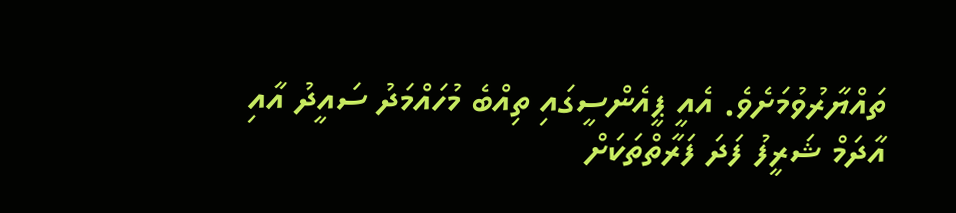ތައްޔާރުވުމަށެވެ. އެއީ ޕީއެންސީގައި ތިއްބެ މުހައްމަދު ސައީދު އާއި އާދަމް ޝަރީފު ފަދަ ފަރާތްތަކަށް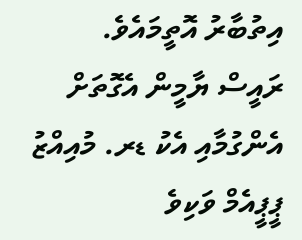އިތުބާރު އޮތީމައެވެ.
ރައީސް ޔާމީން އެގޮތަށް އެންގުމާއި އެކު ޑރ. މުއިއްޒު ޕީޕީއެމް ވަކިވެ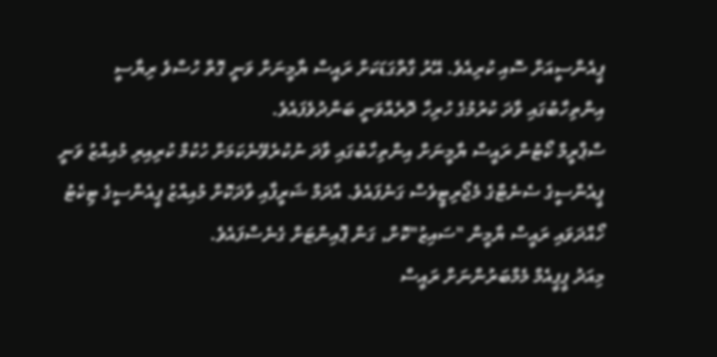ޕީއެންސީއަށް ސޮއި ކުރިއެވެ. އޭރު ގާތްގަޑަކަށް ރައީސް ޔާމީނަށް ވަނީ ގޮތް ހުސްވެ ރިޔާސީ އިންތިހާބުގައި ވާދަ ކުރުމުގެ ހުރިހާ ދޮރެއްވަނީ ބަންދުވެފައެވެ.
ސްޕްރީމް ކޯޓުން ރައީސް ޔާމީނަށް އިންތިހާބުގައި ވާދަ ނުކުރެވޭނެކަމަށް ހުކުމް ކުރިއިރި މުއިއްޒު ވަނީ ޕީއެންސީގެ ސެނެޓްގެ މެޖޯރިޓީވެސް ގަނެފައެވެ. އާދަމް ޝަރީފާއި ވާދަކޮށް މުއިއްޒު ޕީއެންސީގެ ޓިކެޓު ހޯއްދަވައި ރައީސް ޔާމީން "ސައިޒު"ކޮށް, ގަން ޕޮއިންޓަށް ގެނެސްފައެވެ.
މިއަދު ޕީޕީއެމް މެމްބަރުންނަށް ރައީސް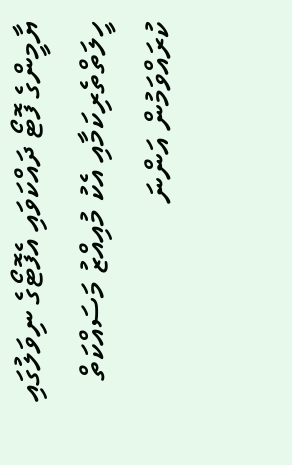ޔާމީންގެ ފޮޓޯ ދައްކަވައި އެފޮޓޯގެ ނިވަލުގައި ހީލަތްތެރިކަމާއި އެކު މުއިއްޒު މަސައްކަތް ކުރައްވަމުން އަންނަ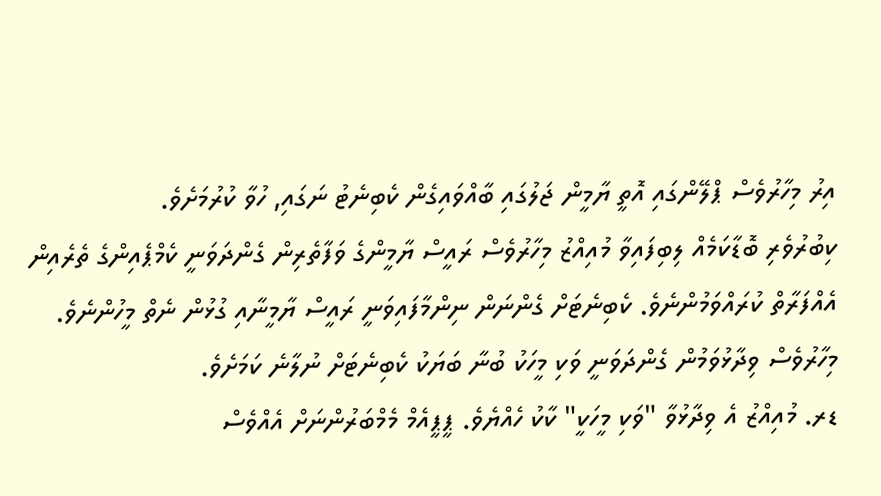އިރު މިހާރުވެސް ޕްލޭންގައި އޮތީ ޔާމީން ޖަލުގައި ބާއްވައިގެން ކެބިނެޓު ނަގައި, ހުވާ ކުރުމަށެވެ.
ކިބުރުވެރި ބޮޑާކަމެއް ލިބިފައިވާ މުއިއްޒު މިހާރުވެސް ރައީސް ޔާމީންގެ ވަފާތެރިން ގެންދަވަނީ ކެމްޕެއިންގެ ތެރެއިން އެއްފަރާތް ކުރައްވަމުންނެވެ. ކެބިނެޓަށް ގެންނަން ނިންމާފައިވަނީ ރައީސް ޔާމީނާއި ގުޅުން ނެތް މީހުންނެވެ. މިހާރުވެސް ވިދާޅުވަމުން ގެންދަވަނީ ވަކި މީހަކު ބުނާ ބަޔަކު ކެބިނެޓަށް ނުލާނެ ކަމަށެވެ.
ޑރ. މުއިއްޒު އެ ވިދާޅުވާ "ވަކި މީހަކީ" ކާކު ހެއްޔެވެ. ޕީޕީއެމް މެމްބަރުންނަށް އެއްވެސް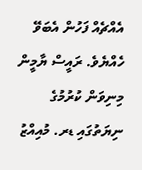އެއްޗެއް ފަހުން އެބަވޭ ހެއްޔެވެ. ރައީސް ޔާމީން މިނިވަން ކުރުމުގެ ނިޔަތުގައި ޑރ. މުއިއްޒު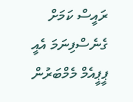ރައީސް ކަމަށް ގެނެސްފިނަމަ އެއީ ޕީޕީއެމް މެމްބަރުން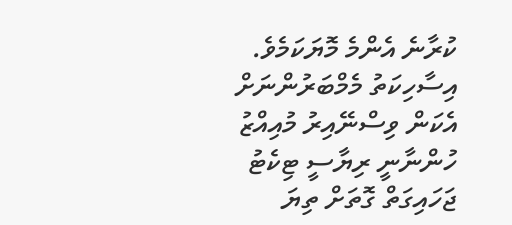ކުރާނެ އެންމެ މޮޔަކަމެވެ. އިސާހިކަތު މެމްބަރުންނަށް އެކަން ވިސްނޭއިރު މުއިއްޒު ހުންނާނީ ރިޔާސީ ޓިކެޓު ޖަހައިގަތް ގޮތަށް ތިޔަ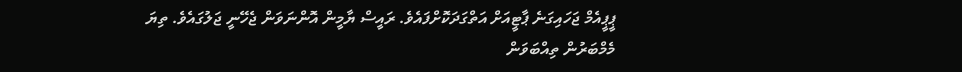ޕީޕީއެމް ޖަހައިގަނެ ޕާޓީއަށް އަތްގަދަކޮށްފައެވެ. ރައީސް ޔާމީން އޮންނަވަން ޖެހޭނީ ޖަލުގައެވެ. ތިޔަ މެމްބަރުން ތިއްބަވަން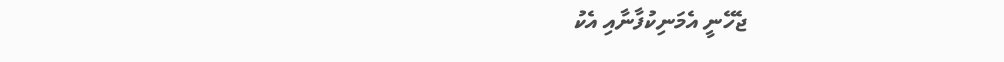ޖެހޭނީ އެމަނިކުފާނާއި އެކު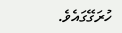ހުރަގޭގައެވެ.